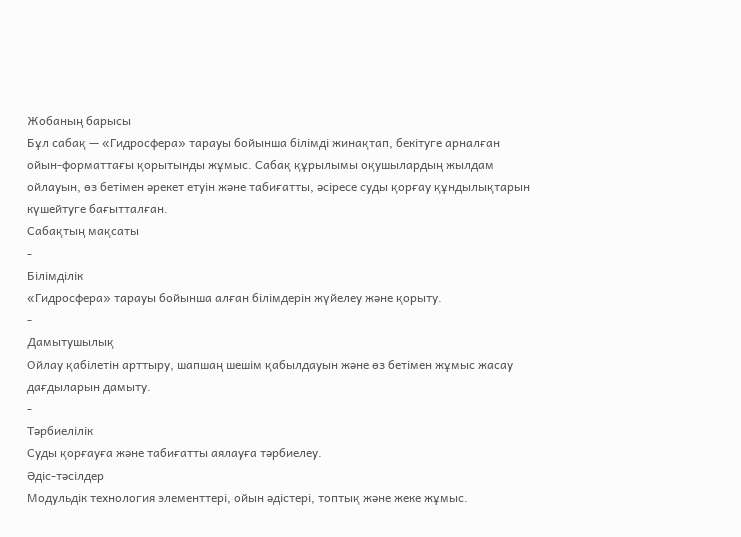Жобаның барысы
Бұл сабақ — «Гидросфера» тарауы бойынша білімді жинақтап, бекітуге арналған ойын-форматтағы қорытынды жұмыс. Сабақ құрылымы оқушылардың жылдам ойлауын, өз бетімен әрекет етуін және табиғатты, әсіресе суды қорғау құндылықтарын күшейтуге бағытталған.
Сабақтың мақсаты
-
Білімділік
«Гидросфера» тарауы бойынша алған білімдерін жүйелеу және қорыту.
-
Дамытушылық
Ойлау қабілетін арттыру, шапшаң шешім қабылдауын және өз бетімен жұмыс жасау дағдыларын дамыту.
-
Тәрбиелілік
Суды қорғауға және табиғатты аялауға тәрбиелеу.
Әдіс-тәсілдер
Модульдік технология элементтері, ойын әдістері, топтық және жеке жұмыс.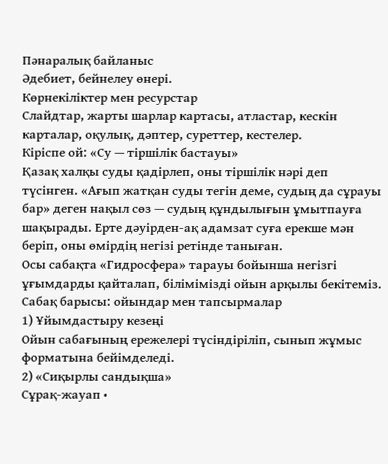Пәнаралық байланыс
Әдебиет, бейнелеу өнері.
Көрнекіліктер мен ресурстар
Слайдтар, жарты шарлар картасы, атластар, кескін карталар, оқулық, дәптер, суреттер, кестелер.
Кіріспе ой: «Су — тіршілік бастауы»
Қазақ халқы суды қадірлеп, оны тіршілік нәрі деп түсінген. «Ағып жатқан суды тегін деме, судың да сұрауы бар» деген нақыл сөз — судың құндылығын ұмытпауға шақырады. Ерте дәуірден-ақ адамзат суға ерекше мән беріп, оны өмірдің негізі ретінде таныған.
Осы сабақта «Гидросфера» тарауы бойынша негізгі ұғымдарды қайталап, білімімізді ойын арқылы бекітеміз.
Сабақ барысы: ойындар мен тапсырмалар
1) Ұйымдастыру кезеңі
Ойын сабағының ережелері түсіндіріліп, сынып жұмыс форматына бейімделеді.
2) «Сиқырлы сандықша»
Сұрақ-жауап •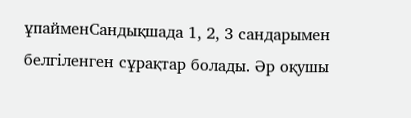ұпайменСандықшада 1, 2, 3 сандарымен белгіленген сұрақтар болады. Әр оқушы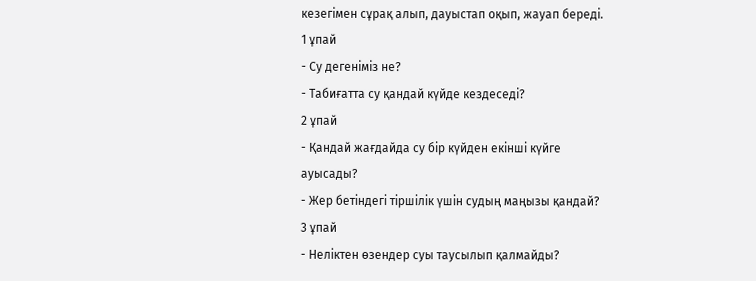кезегімен сұрақ алып, дауыстап оқып, жауап береді.
1 ұпай
- Су дегеніміз не?
- Табиғатта су қандай күйде кездеседі?
2 ұпай
- Қандай жағдайда су бір күйден екінші күйге ауысады?
- Жер бетіндегі тіршілік үшін судың маңызы қандай?
3 ұпай
- Неліктен өзендер суы таусылып қалмайды?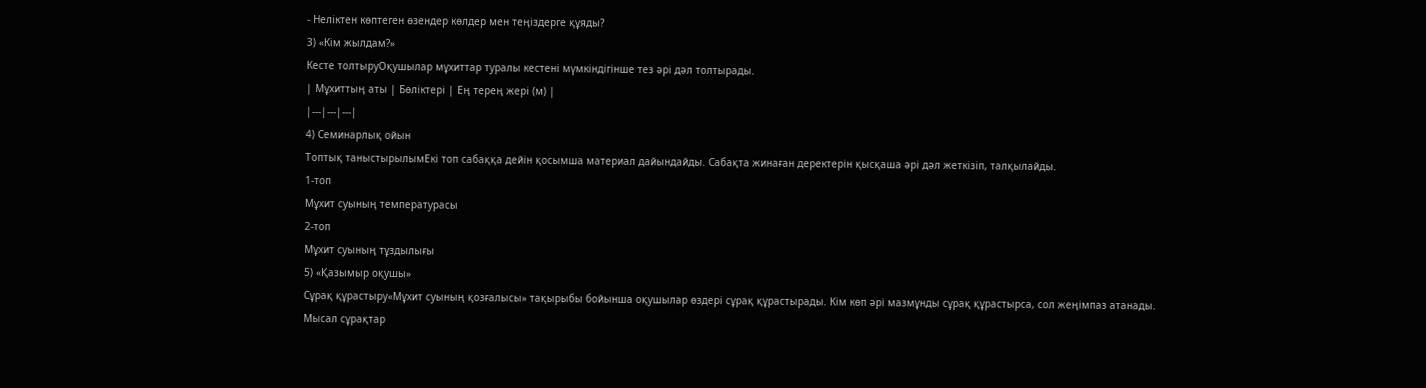- Неліктен көптеген өзендер көлдер мен теңіздерге құяды?
3) «Кім жылдам?»
Кесте толтыруОқушылар мұхиттар туралы кестені мүмкіндігінше тез әрі дәл толтырады.
| Мұхиттың аты | Бөліктері | Ең терең жері (м) |
|---|---|---|
4) Семинарлық ойын
Топтық таныстырылымЕкі топ сабаққа дейін қосымша материал дайындайды. Сабақта жинаған деректерін қысқаша әрі дәл жеткізіп, талқылайды.
1-топ
Мұхит суының температурасы
2-топ
Мұхит суының тұздылығы
5) «Қазымыр оқушы»
Сұрақ құрастыру«Мұхит суының қозғалысы» тақырыбы бойынша оқушылар өздері сұрақ құрастырады. Кім көп әрі мазмұнды сұрақ құрастырса, сол жеңімпаз атанады.
Мысал сұрақтар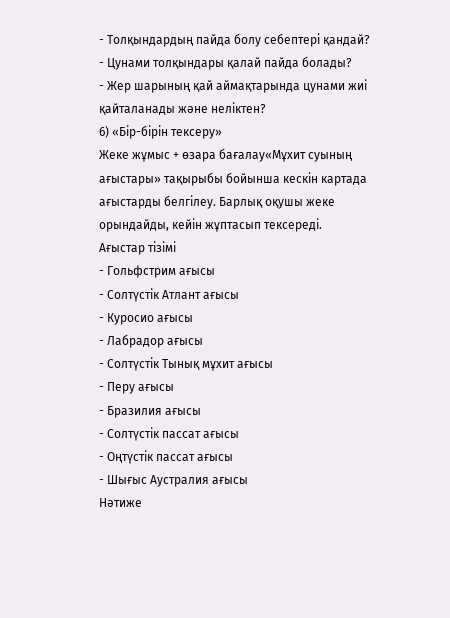- Толқындардың пайда болу себептері қандай?
- Цунами толқындары қалай пайда болады?
- Жер шарының қай аймақтарында цунами жиі қайталанады және неліктен?
6) «Бір-бірін тексеру»
Жеке жұмыс + өзара бағалау«Мұхит суының ағыстары» тақырыбы бойынша кескін картада ағыстарды белгілеу. Барлық оқушы жеке орындайды, кейін жұптасып тексереді.
Ағыстар тізімі
- Гольфстрим ағысы
- Солтүстік Атлант ағысы
- Куросио ағысы
- Лабрадор ағысы
- Солтүстік Тынық мұхит ағысы
- Перу ағысы
- Бразилия ағысы
- Солтүстік пассат ағысы
- Оңтүстік пассат ағысы
- Шығыс Аустралия ағысы
Нәтиже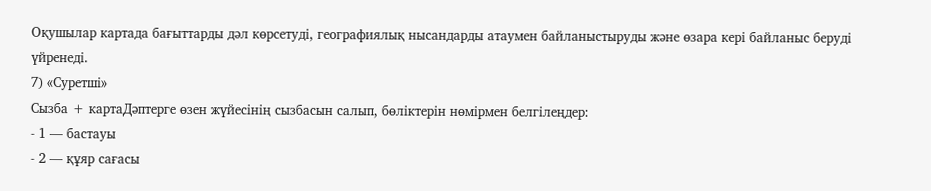Оқушылар картада бағыттарды дәл көрсетуді, географиялық нысандарды атаумен байланыстыруды және өзара кері байланыс беруді үйренеді.
7) «Суретші»
Сызба + картаДәптерге өзен жүйесінің сызбасын салып, бөліктерін нөмірмен белгілеңдер:
- 1 — бастауы
- 2 — құяр сағасы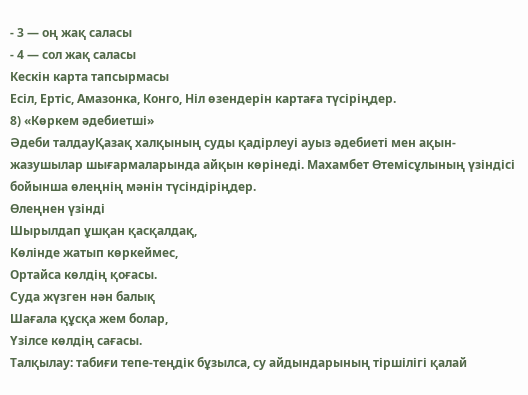- 3 — оң жақ саласы
- 4 — сол жақ саласы
Кескін карта тапсырмасы
Есіл, Ертіс, Амазонка, Конго, Ніл өзендерін картаға түсіріңдер.
8) «Көркем әдебиетші»
Әдеби талдауҚазақ халқының суды қадірлеуі ауыз әдебиеті мен ақын-жазушылар шығармаларында айқын көрінеді. Махамбет Өтемісұлының үзіндісі бойынша өлеңнің мәнін түсіндіріңдер.
Өлеңнен үзінді
Шырылдап ұшқан қасқалдақ,
Көлінде жатып көркеймес,
Ортайса көлдің қоғасы.
Суда жүзген нән балық
Шағала құсқа жем болар,
Үзілсе көлдің сағасы.
Талқылау: табиғи тепе-теңдік бұзылса, су айдындарының тіршілігі қалай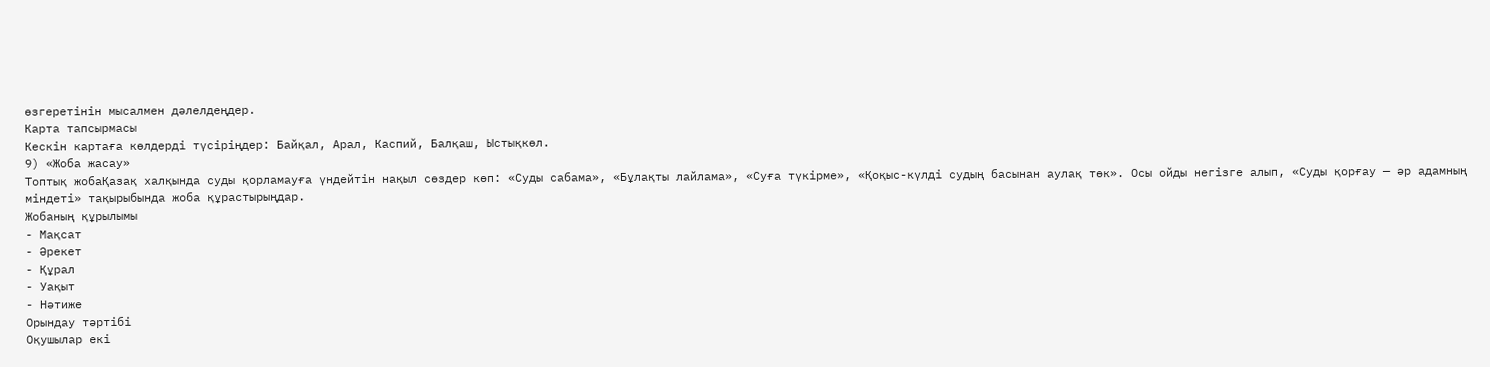өзгеретінін мысалмен дәлелдеңдер.
Карта тапсырмасы
Кескін картаға көлдерді түсіріңдер: Байқал, Арал, Каспий, Балқаш, Ыстықкөл.
9) «Жоба жасау»
Топтық жобаҚазақ халқында суды қорламауға үндейтін нақыл сөздер көп: «Суды сабама», «Бұлақты лайлама», «Суға түкірме», «Қоқыс-күлді судың басынан аулақ төк». Осы ойды негізге алып, «Суды қорғау — әр адамның міндеті» тақырыбында жоба құрастырыңдар.
Жобаның құрылымы
- Мақсат
- Әрекет
- Құрал
- Уақыт
- Нәтиже
Орындау тәртібі
Оқушылар екі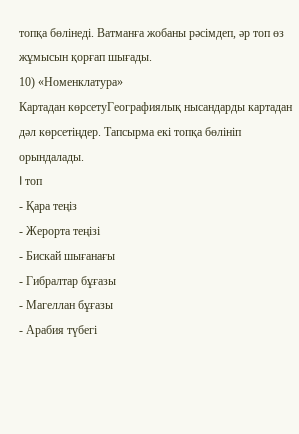топқа бөлінеді. Ватманға жобаны рәсімдеп, әр топ өз жұмысын қорғап шығады.
10) «Номенклатура»
Картадан көрсетуГеографиялық нысандарды картадан дәл көрсетіңдер. Тапсырма екі топқа бөлініп орындалады.
I топ
- Қара теңіз
- Жерорта теңізі
- Бискай шығанағы
- Гибралтар бұғазы
- Магеллан бұғазы
- Арабия түбегі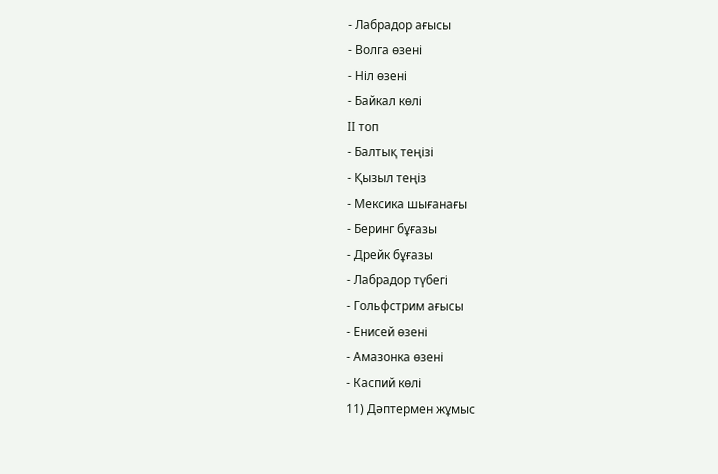- Лабрадор ағысы
- Волга өзені
- Ніл өзені
- Байкал көлі
II топ
- Балтық теңізі
- Қызыл теңіз
- Мексика шығанағы
- Беринг бұғазы
- Дрейк бұғазы
- Лабрадор түбегі
- Гольфстрим ағысы
- Енисей өзені
- Амазонка өзені
- Каспий көлі
11) Дәптермен жұмыс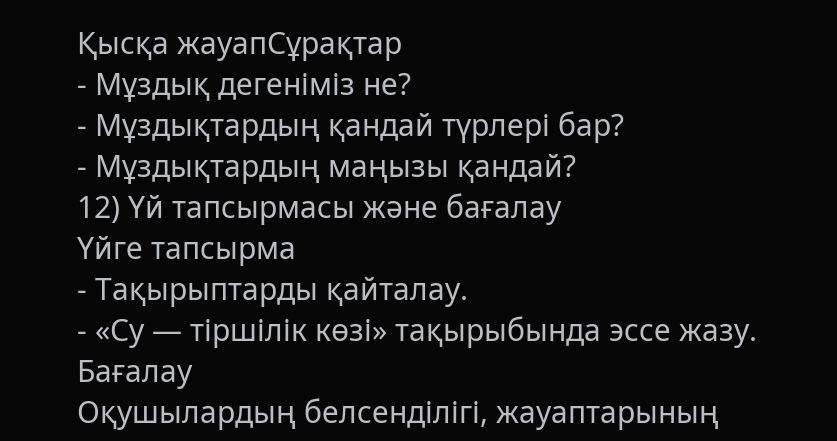Қысқа жауапСұрақтар
- Мұздық дегеніміз не?
- Мұздықтардың қандай түрлері бар?
- Мұздықтардың маңызы қандай?
12) Үй тапсырмасы және бағалау
Үйге тапсырма
- Тақырыптарды қайталау.
- «Су — тіршілік көзі» тақырыбында эссе жазу.
Бағалау
Оқушылардың белсенділігі, жауаптарының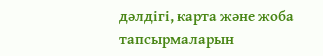дәлдігі, карта және жоба тапсырмаларын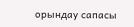орындау сапасы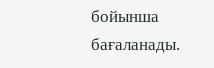бойынша бағаланады.